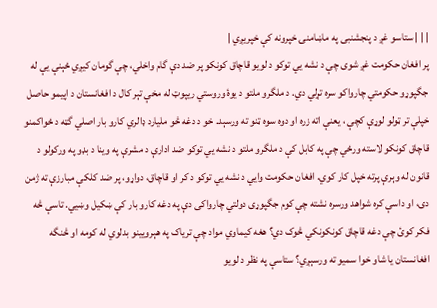| | | ستاسو غږ د پنجشنبى په ماښامنۍ خپرونه کې خپريږي |
پر افغان حکومت غږ شوى چې د نشه يي توکو د لويو قاچاق کونکو پر ضد دې گام واخلي، چې گومان کيږي ځېنې يې له جگپوړو حکومتي چارواکو سره تړلي دي. د ملگرو ملتو د يوۀ وروستي ريپوټ له مخې تېر کال د افغانستان د اپيمو حاصل خپلې تر ټولو لوړې کچې ، يعنې اته زره او دوه سوه ټنو ته ورسېد. خو د دغه څو مليارد ډالري کارو بار اصلي گټه د ځواکمنو قاچاق کونکو لاسته ورځي چې په کابل کې د ملگرو ملتو د نشه يي توکو ضد ادارې د مشرې په وينا د بډو په ورکولو د قانون له وېرې پرته خپل کار کوي. افغان حکومت وايي د نشه يي توکو د کر او قاچاق، دواړو، پر ضد کلکې مبارزې ته ژمن دى، او داسې کره شواهد ورسره نشته چې کوم جگپوړى دولتي چارواکى دې په دغه کارو بار کې ښکيل وښيي. تاسې څه فکر کوئ چې دغه قاچاق کونکونکي څوک دي؟ هغه کيماوي مواد چې ترياک په هېرويينو بدلوي له کومه او څنگه افغانستان يا شاو خوا سميو ته ورسېږي؟ ستاسې په نظر د لويو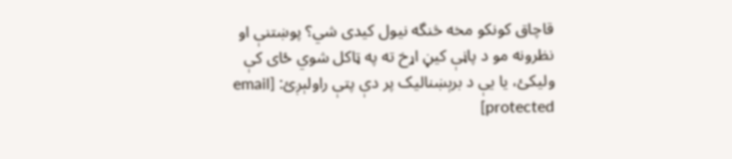قاچاق کونکو مخه څنگه نيول کيدى شي؟ پوښتنې او نظرونه مو د پاڼې کيڼ اړخ ته په ټاکل شوي ځاى کې وليکئ، يا يې د برېښناليک پر دې پتې راولېږئ: [email protected]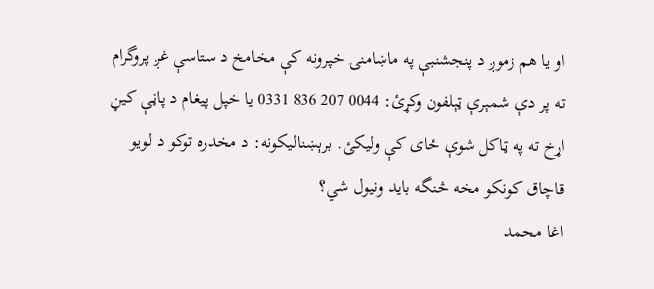او يا هم زموږ د پنجشنبې په ماښامنۍ خپرونه کې مخامخ د ستاسې غږ پروگرام ته پر دې شمېرې ټېلفون وکړئ: 0044 207 836 0331 يا خپل پيغام د پاڼې کيڼ اړخ ته په ټاکل شوې ځاى کې وليکئ. برېښناليکونه: د مخدره توکو د لويو قاچاق کونکو مخه څنگه بايد ونيول شي؟
اغا محمد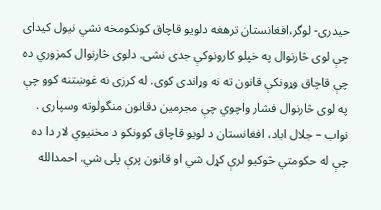حيدری- لوگر،افغانستان ترهغه دلویو قاچاق کونکومخه نشي نیول کیدای چې لوی څارنوال په خپلو کارونوکې جدی نشی. دلوی څارنوال کمزوري ده چې قاچاق وړونکې قانون ته نه وړاندی کوی. له کرزی نه غوښتنه کوو چې په لوی څارنوال فشار واچوي چې مجرمین دقانون منگولوته وسپاری . نواب – جلال اباد، افغانستان د لويو قاچاق کوونکو د مخنيوي لار دا ده چې له حکومتي څوکيو لرې کړل شي او قانون پرې پلى شي. احمدالله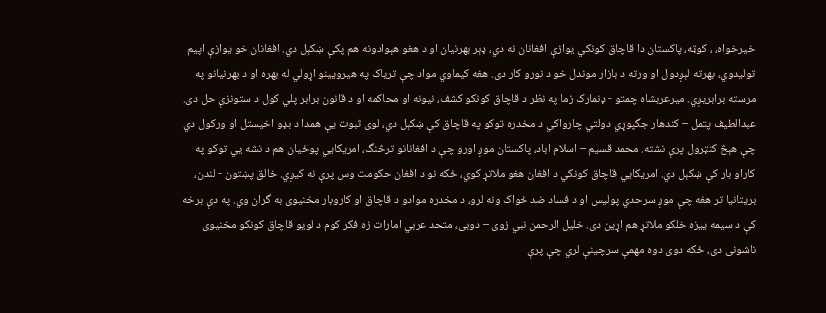خيرخواه، ، کوټه، پاکستان دا قاچاق کونکي يوازې افغانان نه دي، ډېر بهرنيان او د هغو هېوادونه هم پکې ښکېل دي. افغانان خو يوازې اپيم توليدوي، بهرته لېږدول او ورته د بازار موندل خو د نورو کار دى. هغه کيماوي مواد چې ترياک په هيرويينو اړولي له بهره او د بهرنيانو په مرسته برابريږي. ميرعربشاه چمتو - ډنمارک زما په نظر د قاچاق کونکو کشف، نيونه او محاکمه او د قانون برابر پلي کول د ستونزې حل دى. عبدالطيف پتمل – کندهار جگپوړي دولتي چارواکي د مخدره توکو په قاچاق کې ښکېل دي، لوى ثبوت يې همدا د بډو اخيستل او ورکول دي چې هېڅ کنټرول پرې نشته. محمد قسيم – اسلام اباد، پاکستان موږ اورو چې د افغانانو ترڅنگ، امريکايي پوځيان هم د نشه يي توکو په کاراو بار کې ښکېل دي. امريکايي قاچاق کونکي د افغان هغو ملاتړ کوي، ځکه نو د افغان حکومت وس پرې نه کيږي. خالق پښتون - لندن، بريتانيا تر هغه چې موږ سرحدي پوليس او د فساد ضد ځواک ونه لرو، د مخدره موادو د قاچاق او کاروبار مخنيوى به گران وي. په دې برخه کې د سيمه ييزه خلکو ملاتړ هم اړين دى. خليل الرحمن نبي زوى – دوبى، متحد عربي امارات زه فکر کوم د لويو قاچاق کونکو مخنيوى ناشونى دى، ځکه دوى دوه مهمې سرچينې لري چې پرې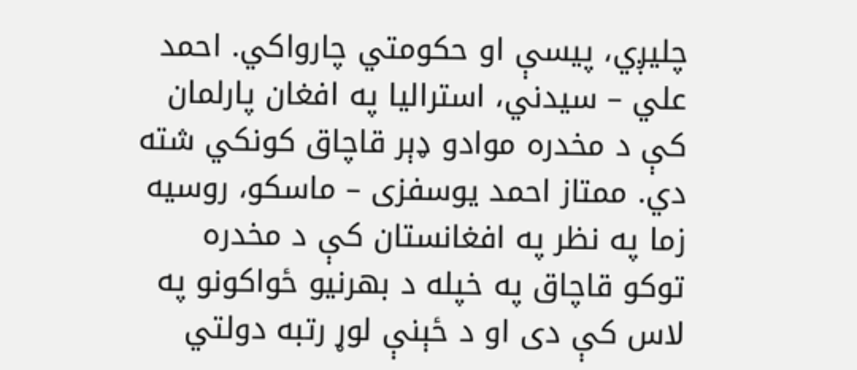چليږي، پيسې او حکومتي چارواکي. احمد علي – سيدني، استراليا په افغان پارلمان کې د مخدره موادو ډېر قاچاق کونکي شته دي. ممتاز احمد يوسفزى – ماسکو، روسيه زما په نظر په افغانستان کې د مخدره توکو قاچاق په خپله د بهرنيو ځواکونو په لاس کې دى او د ځېنې لوړ رتبه دولتي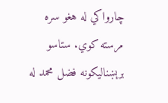چارواکي له هغو سره مرسته کوي. ستاسو برېښناليکونه فضل محمد له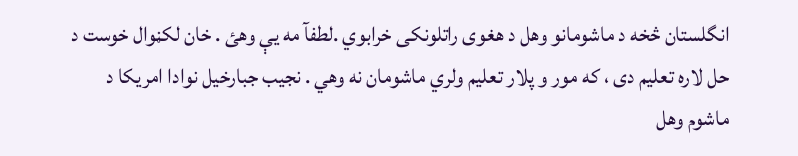انگلستان څخه د ماشومانو وهل د هغوى راتلونکى خرابوي .لطفآ مه يې وهئ . خان لکڼوال خوست د حل لاره تعليم دى ، که مور و پلار تعليم ولري ماشومان نه وهي . نجيب جبارخيل نوادا امريکا د ماشوم وهل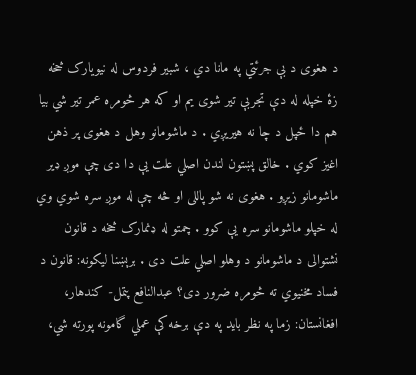د هغوى د بې جرئتي په مانا دي ، شبير فردوس له نيويارک څخه زۀ خپله له دې تجربې تير شوى يم او که هر څومره عمر تير شي بيا هم دا ځپل د چا نه هيريږي . د ماشومانو وهل د هغوى پر ذهن اغيز کوي . خالق پښتون لندن اصلي علت يې دا دى چې موږ ډير ماشومانو زيږو . هغوى نه شو پاللى او څه چې له موږ سره شوي وي له خپلو ماشومانو سره يې کوو . چمتو له ډنمارک څخه د قانون نشتوالى د ماشومانو د وهلو اصلي علت دى . برېښنا ليکونه: قانون د فساد مخنيوي ته څومره ضرور دى؟ عبدالنافع پتمل- کندهار، افغانستان: زما په نظر بايد په دې برخه کې عملي گامونه پورته شي،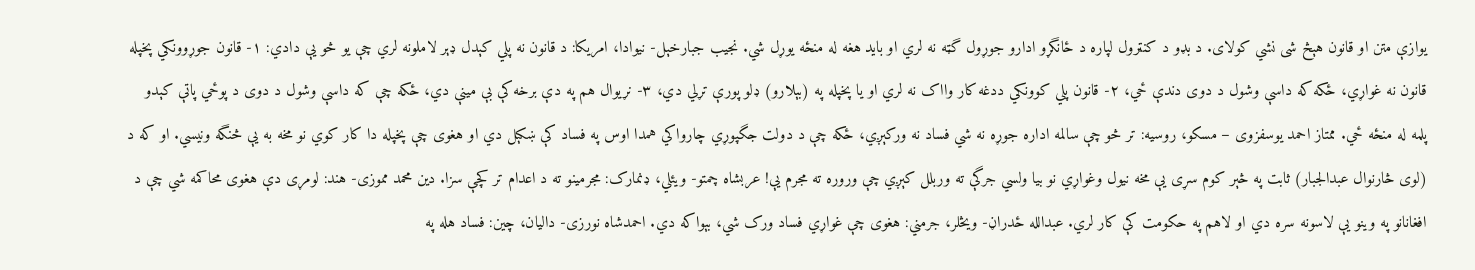يوازې متن او قانون هېڅ شى نشي کولاى. د بډو د کنټرول لپاره د ځانگړو ادارو جوړول گټه نه لري او بايد هغه له منځه يوړل شي. نجيب جبارخېل- نيوادا، امريکا: د قانون نه پلي کېدل ډېر لاملونه لري چې يو څو يې دادي: ١- قانون جوړوونکي پخپله قانون نه غواړي، ځکه که داسې وشول د دوى دندې ځي، ٢- قانون پلي کوونکي ددغه کار وااک نه لري او يا پخپله په (بېلارو) ډلو پورې تړلي دي، ٣- نړيوال هم په دې برخه کې بې مينې دي، ځکه چې که داسې وشول د دوى د پوځي پاتې کېدو پلمه له منځه ځي. ممتاز احمد يوسفزوى – مسکو، روسيه: تر څو چې سالمه اداره جوړه نه شي فساد نه ورکېږي، ځکه چې د دولت جگپوړي چارواکي همدا اوس په فساد کې ښکېل دي او هغوى چې پخپله دا کار کوي نو مخه به يې څنگه ونيسي. او که د (لوى څارنوال عبدالجبار) ثابت په څېر کوم سړى يې مخه نيول وغواړي نو بيا ولسي جرگې ته وربلل کېږي چې وروره ته مجرم يې! عربشاه چمتو- ويئلي، ډنمارک: مجرمينو ته د اعدام تر کچې سزا. دين محمد مموزى- هند: لومړى دې هغوى محاکمه شي چې د افغانانو په وينو يې لاسونه سره دي او لاهم په حکومت کې کار لري. عبدالله ځدراڼ- ويڅلر، جرمني: هغوى چې غواړي فساد ورک شي، بېواکه دي. احمدشاه نورزى- داليان، چين: فساد هله په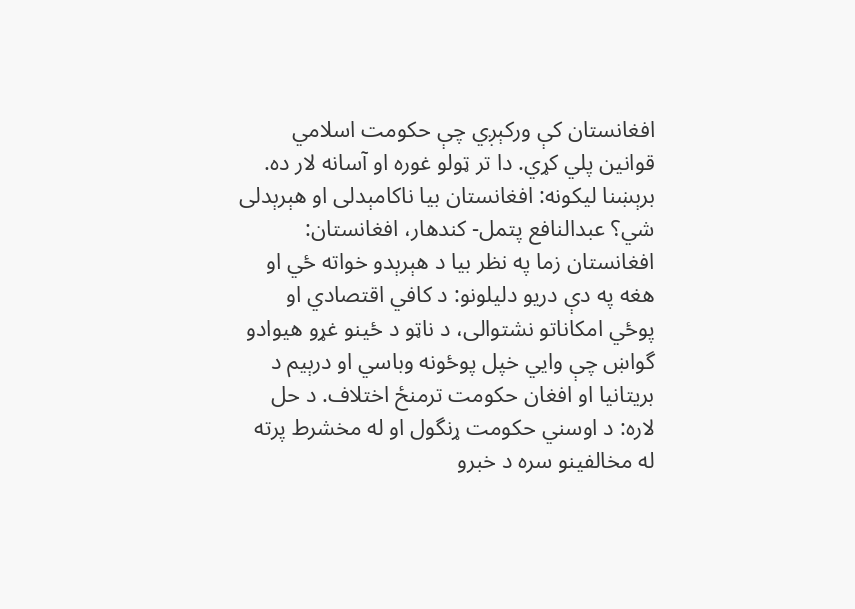افغانستان کې ورکېږي چې حکومت اسلامي قوانين پلي کړي. دا تر ټولو غوره او آسانه لار ده. برېښنا ليکونه: افغانستان بيا ناکامېدلى او هېرېدلى شي؟ عبدالنافع پتمل- کندهار، افغانستان: افغانستان زما په نظر بيا د هېرېدو خواته ځي او هغه په دې دريو دليلونو: د کافي اقتصادي او پوځي امکاناتو نشتوالى، د ناټو د ځينو غړو هيوادو گواښ چې وايي خپل پوځونه وباسي او درېيم د بريتانيا او افغان حکومت ترمنځ اختلاف. د حل لاره: د اوسني حکومت ړنگول او له مخشرط پرته له مخالفينو سره د خبرو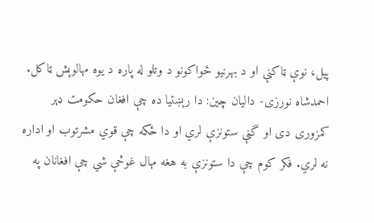پيل، نوې ټاکنې او د بهرنيو ځواکونو د وتلو له پاره د يوه مهالوېش ټاکل. احمدشاه نورزى- داليان چين: دا رېښتيا ده چې افغان حکومت ډېر کمزورى دى او گڼې ستونزې لري او دا ځکه چې قوي مشرتوب او اداره نه لري. فکر کوم چې دا ستونزې به هغه مهال غوڅې شي چې افغانان په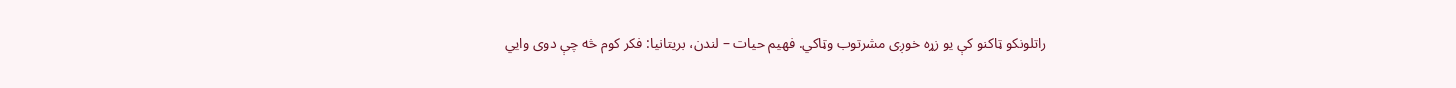راتلونکو ټاکنو کې يو زړه خوږى مشرتوب وټاکي. فهيم حيات – لندن، بريتانيا: فکر کوم څه چې دوى وايي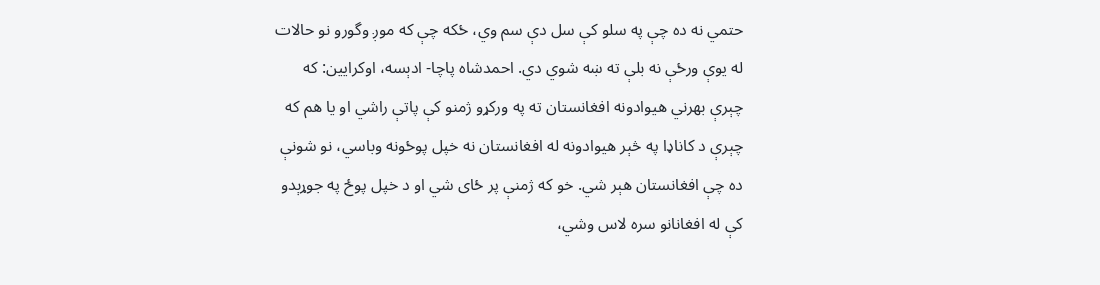حتمي نه ده چې په سلو کې سل دې سم وي، ځکه چې که موږ وگورو نو حالات له يوې ورځې نه بلې ته ښه شوي دي. احمدشاه پاچا- ادېسه، اوکرايين: که چېرې بهرني هيوادونه افغانستان ته په ورکړو ژمنو کې پاتې راشي او يا هم که چېرې د کاناډا په څېر هيوادونه له افغانستان نه خپل پوځونه وباسي، نو شونې ده چې افغانستان هېر شي. خو که ژمنې پر ځاى شي او د خپل پوځ په جوړېدو کې له افغانانو سره لاس وشي،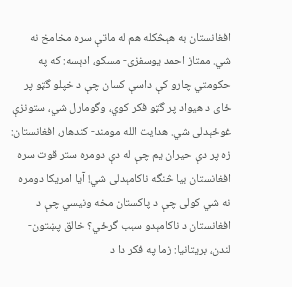افغانستان به هېڅکله هم له ماتې سره مخامخ نه شي. ممتاز احمد يوسفزى- مسکو، ادېسه: که په حکومتي چارو کې داسې کسان چې د خپلو گټو پر ځاى د هيواد پر گټو فکر کوي، وگومارل شي، ستونزې غوځېدلى شي. هدايت الله مومند- کندهار، افغانستان: زه پر دې حيران يم چې له دې دومره ستر قوت سره افغانستان بيا څنگه ناکامېدلى شي! آيا امريکا دومره نه شي کولى چې د پاکستان مخه ونيسي چې د افغانستان د ناکامېدو سبب گرځي؟ خالق پښتون- لندن، بريتانيا: زما په فکر دا د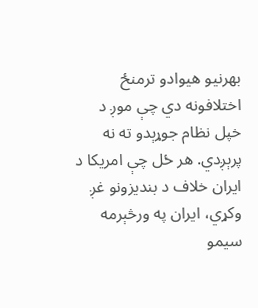بهرنيو هيوادو ترمنځ اختلافونه دي چې موږ د خپل نظام جوړېدو ته نه پرېږدي. هر ځل چې امريکا د ايران خلاف د بنديزونو غږ وکړي، ايران په ورڅېرمه سيمو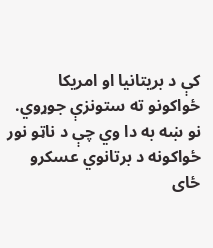کې د بريتانيا او امريکا ځواکونو ته ستونزې جوړوي. نو ښه به دا وي چې د ناټو نور ځواکونه د برتانوي عسکرو ځاى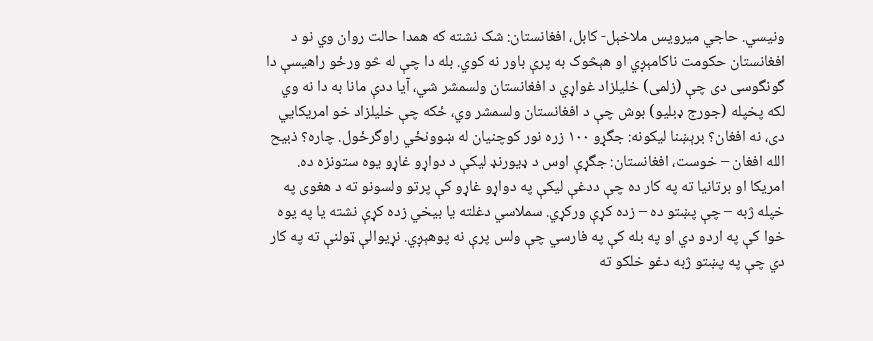ونيسي. حاجي ميرويس ملاخېل- کابل، افغانستان: شک نشته که همدا حالت روان وي نو د افغانستان حکومت ناکامېږي او هېڅوک به پرې باور نه کوي. بله دا چې له څو ورځو راهيسې دا گونگوسى دى چې (زلمى) خليلزاد غواړي د افغانستان ولسمشر شي، آيا ددې مانا به دا نه وي لکه پخپله (جورج ډبليو) بوش چې د افغانستان ولسمشر وي، ځکه چې خليلزاد خو امريکايي دى، نه افغان؟ برېښنا ليکونه: جگړو ١٠٠ زره نور کوچنيان له ښوونځي راوگرځول. چاره؟ ذبيح الله افغان – خوست، افغانستان: جگړې اوس د ډيورنډ ليکې د دواړو غاړو يوه ستونزه ده. امريکا او برتانيا ته په کار ده چې ددغې ليکې په دواړو غاړو کې پرتو ولسونو ته د هغوى په خپله ژبه – چې پښتو ده – زده کړې ورکړي. سملاسي دغلته يا بيخي زده کړې نشته يا په يوه خوا کې په اردو دي او په بله کې په فارسي چې ولس پرې نه پوهېږي. نړيوالې ټولنې ته په کار دي چې په پښتو ژبه دغو خلکو ته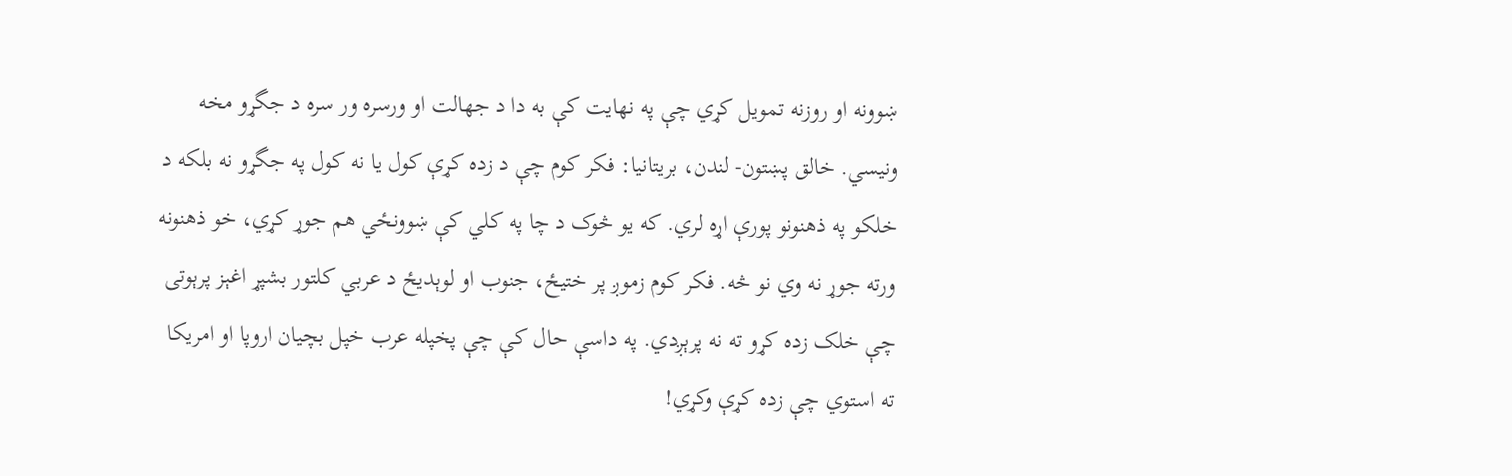ښوونه او روزنه تمويل کړي چې په نهايت کې به دا د جهالت او ورسره ور سره د جگړو مخه ونيسي. خالق پښتون- لندن، بريتانيا: فکر کوم چې د زده کړې کول يا نه کول په جگړو نه بلکه د خلکو په ذهنونو پورې اړه لري. که يو څوک د چا په کلي کې ښوونځي هم جوړ کړي، خو ذهنونه ورته جوړ نه وي نو څه. فکر کوم زموږ پر ختيځ، جنوب او لوېديځ د عربي کلتور بشپړ اغېز پرېوتى چې خلک زده کړو ته نه پرېږدي. په داسې حال کې چې پخپله عرب خپل بچيان اروپا او امريکا ته استوي چې زده کړې وکړي!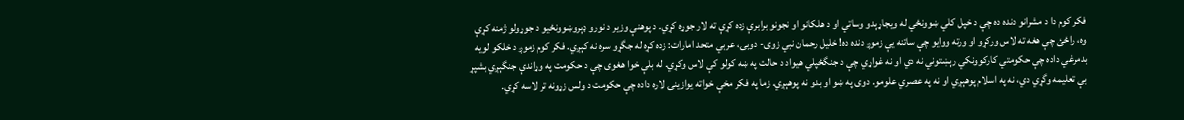فکر کوم دا د مشرانو دنده ده چې د خپل کلي ښوونځي له ويجاړېدو وساتي او د هلکانو او نجونو برابرې زده کړې ته لار جوړه کړي. د پوهنې وزير د نورو ډېروښوونځيو د جوړولو ژمنه کړې وه، راځئ چې هغه ته لاس ورکړو او ورته ووايو چې ساتنه يې زموږ دنده ده! خليل رحمان نبي زوى- دوبۍ، عربي متحد امارات: زده کړه له جگړو سره نه کېږي. فکر کوم زموږ د خلکو لويه بدمرغي داده چې حکومتي کارکوونکي رېښتوني نه دي او نه غواړي چې د جنگځپلي هيواد د حالت په ښه کولو کې لاس وکړي. له بلې خوا هغوى چې د حکومت په وړاندې جنگېږي بشپړ بې تعليمه وگړي دي، نه په اسلام پوهېږي او نه په عصري علومو. دوى په ښو او بدو نه پوهېږي. زما په فکر مخې خواته يوازينۍ لاره داده چې حکومت د ولس زړونه تر لاسه کړي.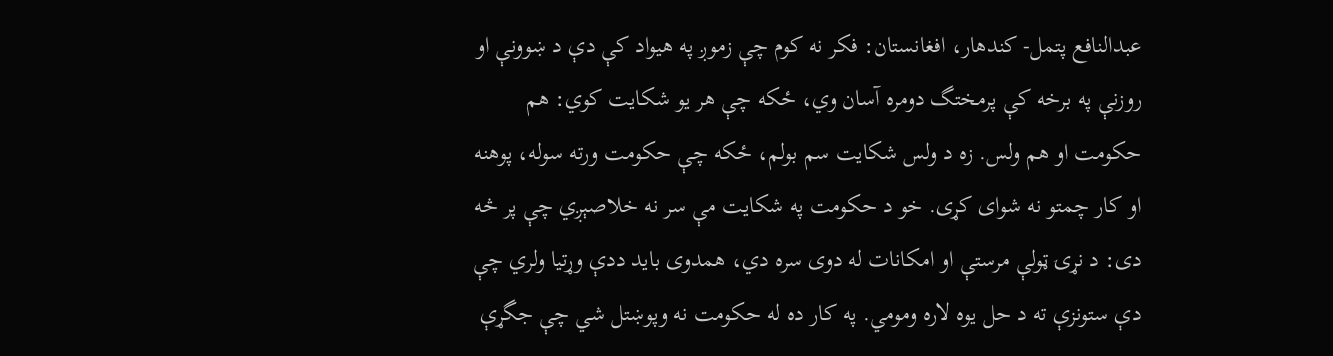عبدالنافع پتمل- کندهار، افغانستان: فکر نه کوم چې زموږ په هيواد کې دې د ښوونې او روزنې په برخه کې پرمختگ دومره آسان وي، ځکه چې هر يو شکايت کوي: هم حکومت او هم ولس. زه د ولس شکايت سم بولم، ځکه چې حکومت ورته سوله، پوهنه او کار چمتو نه شواى کړى. خو د حکومت په شکايت مې سر نه خلاصېږي چې پر څه دى: د نړۍ ټولې مرستې او امکانات له دوى سره دي، همدوى بايد ددې وړتيا ولري چې دې ستونزې ته د حل يوه لاره ومومي. په کار ده له حکومت نه وپوښتل شي چې جگړې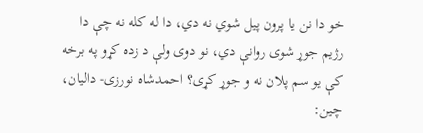خو دا نن يا پرون پيل شوي نه دي، دا له کله نه چې دا رژيم جوړ شوى روانې دي، نو دوى ولې د زده کړو په برخه کې يو سم پلان نه و جوړ کړى؟ احمدشاه نورزى- داليان، چين: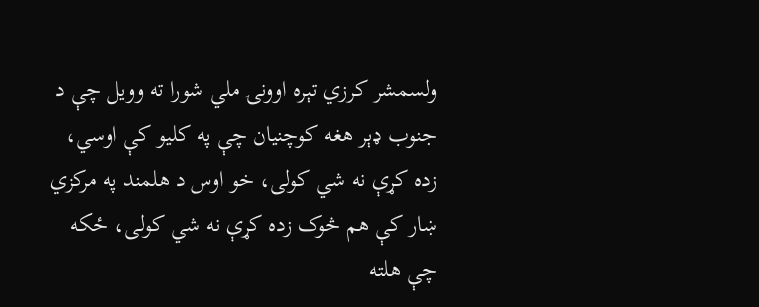ولسمشر کرزي تېره اوونۍ ملي شورا ته وويل چې د جنوب ډېر هغه کوچنيان چې په کليو کې اوسي، زده کړې نه شي کولى، خو اوس د هلمند په مرکزي ښار کې هم څوک زده کړې نه شي کولى، ځکه چې هلته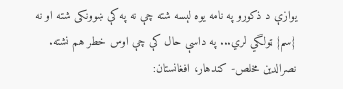يوازې د ذکورو په نامه يوه لېسه شته چې نه په کې ښوونکى شته او نه {سم} ټولگي لري... په داسې حال کې چې اوس خطر هم نشته. نصرالدين مخلص- کندهار، افغانستان: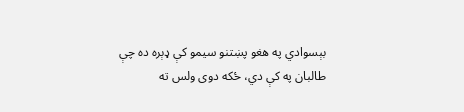بېسوادي په هغو پښتنو سيمو کې ډېره ده چې طالبان په کې دي، ځکه دوى ولس ته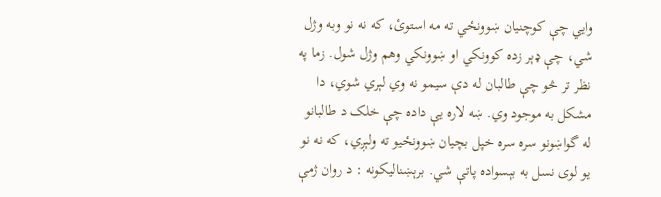وايي چې کوچنيان ښوونځي ته مه استوئ، که نه نو وبه وژل شي، چې ډېر زده کوونکي او ښوونکي وهم وژل شول. زما په نظر تر څو چې طالبان له دې سيمو نه وي لېري شوي، دا مشکل به موجود وي. ښه لاره يې داده چې خلک د طالبانو له گواښونو سره سره خپل بچيان ښوونځيو ته ولېږي، که نه نو يو لوى نسل به بېسواده پاتې شي. برېښناليکونه : د روان ژمې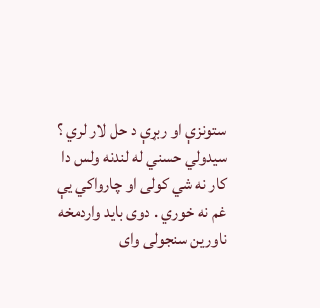ستونزې او ربړې د حل لار لري ؟ سيدولي حسني له لندنه ولس دا کار نه شي کولى او چارواکي يې غم نه خوري . دوى بايد واردمخه ناورين سنجولى واى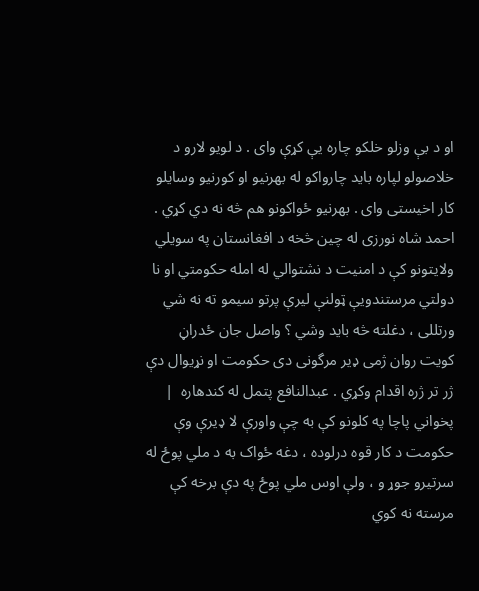او د بې وزلو خلکو چاره يې کړې واى . د لويو لارو د خلاصولو لپاره بايد چارواکو له بهرنيو او کورنيو وسايلو کار اخيستى واى . بهرنيو ځواکونو هم څه نه دي کړي . احمد شاه نورزى له چين څخه د افغانستان په سويلي ولايتونو کې د امنيت د نشتوالي له امله حکومتي او نا دولتي مرستندويې ټولنې ليرې پرتو سيمو ته نه شي ورتللى ، دغلته څه بايد وشي ؟ واصل جان ځدراڼ کويت روان ژمى ډير مرگونى دى حکومت او نړيوال دې ژر تر ژره اقدام وکړي . عبدالنافع پتمل له کندهاره  |  پخواني پاچا په کلونو کې به چې واورې لا ډيرې وې حکومت د کار قوه درلوده ، دغه ځواک به د ملي پوځ له سرتيرو جوړ و ، ولې اوس ملي پوځ په دې برخه کې مرسته نه کوي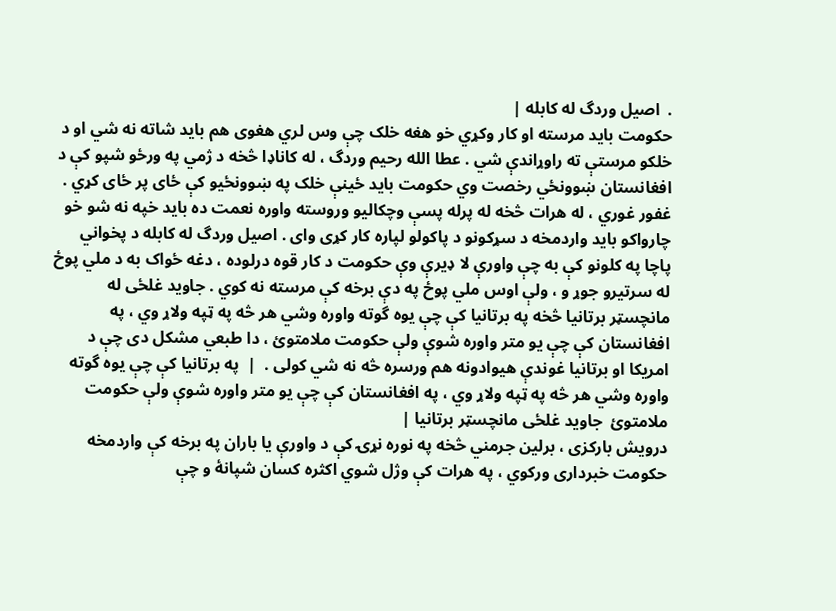.  اصيل وردگ له کابله |
حکومت بايد مرسته او کار وکړي خو هغه خلک چې وس لري هغوى هم بايد شاته نه شي او د خلکو مرستې ته راوړاندې شي . عطا الله رحيم وردگ ، له کاناډا څخه د ژمي په ورځو شپو کې د افغانستان ښوونځي رخصت وي حکومت بايد ځينې خلک په ښوونځيو کې ځاى پر ځاى کړي . غفور غوري ، له هرات څخه له پرله پسې وچکاليو وروسته واوره نعمت ده بايد خپه نه شو خو چارواکو بايد واردمخه د سړکونو د پاکولو لپاره کار کړى واى . اصيل وردگ له کابله د پخواني پاچا په کلونو کې به چې واورې لا ډيرې وې حکومت د کار قوه درلوده ، دغه ځواک به د ملي پوځ له سرتيرو جوړ و ، ولې اوس ملي پوځ په دې برخه کې مرسته نه کوي . جاويد غلځى له مانچسټر برتانيا څخه په برتانيا کې چې يوه گوته واوره وشي هر څه په ټپه ولاړ وي ، په افغانستان کې چې يو متر واوره شوې ولې حکومت ملامتوئ ، دا طبعي مشکل دى چې د امريکا او برتانيا غوندې هيوادونه هم ورسره څه نه شي کولى .  |  په برتانيا کې چې يوه گوته واوره وشي هر څه په ټپه ولاړ وي ، په افغانستان کې چې يو متر واوره شوې ولې حکومت ملامتوئ  جاويد غلځى مانچسټر برتانيا |
درويش بارکزى ، برلين جرمني څخه په نوره نړۍ کې د واورې يا باران په برخه کې واردمخه حکومت خبردارى ورکوي ، په هرات کې وژل شوي اکثره کسان شپانۀ و چې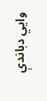وايي دباندې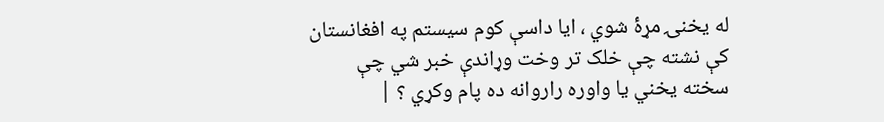له يخنۍ مړۀ شوي ، ايا داسې کوم سيستم په افغانستان کې نشته چې خلک تر وخت وړاندې خبر شي چې سخته يخني يا واوره راروانه ده پام وکړي ؟ |